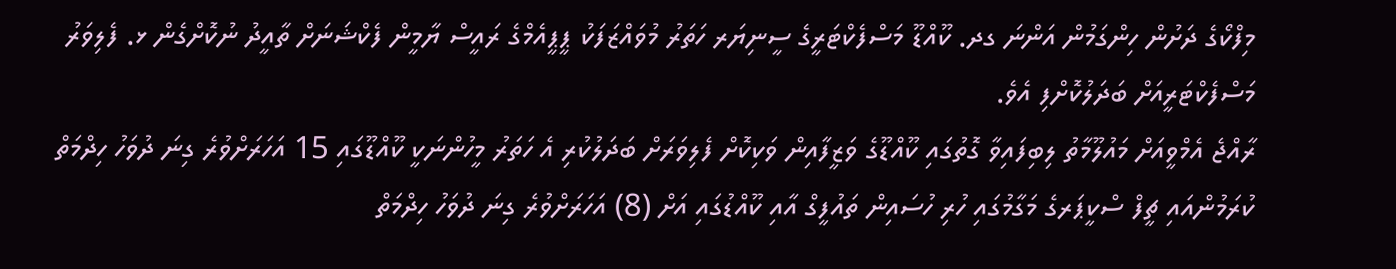މިފްކޯގެ ދަށުން ހިންގަމުން އަންނަ ގދ. ކޫއްޑޫ މަސްފެކްޓަރީގެ ސީނިޔަރ ހަތަރު މުވައްޒަފަކު ޕީޕީއެމްގެ ރައީސް ޔާމީން ފެކްޝަނަށް ތާއީދު ނުކޮށްގެން ޅ. ފެލިވަރު މަސްފެކްޓަރީއަށް ބަދަލުކޮށްފި އެވެ.
ރާއްޖެ އެމްވީއަށް މައުލޫމާތު ލިބިފައިވާ ގޮތުގައި ކޫއްޑޫގެ ވަޒީފާއިން ވަކިކޮށް ފެލިވަރަށް ބަދަލުކުރި އެ ހަތަރު މީހުންނަކީ ކޫއްޑޫގައި 15 އަހަރަށްވުރެ ގިނަ ދުވަހު ހިދްމަތް ކުރަމުންއައި ޗީފް ސްކީޕަރގެ މަގާމުގައި ހުރި ހުސައިން ތައުފީގް އާއި ކޫއްޑުގައި އަށް (8) އަހަރަށްވުރެ ގިނަ ދުވަހު ހިދްމަތް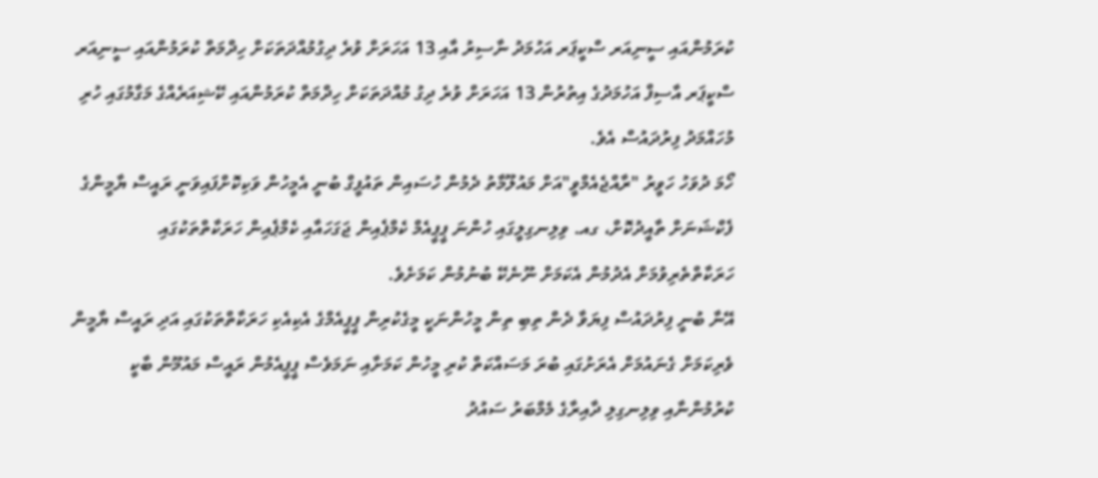ކުރަމުންއައި ސީނިއަރ ސްކީޕަރ އަހުމަދު ނާސިރު އާއި 13 އަހަރަށް ވުރެ ދިގުމުއްދަތަކަށް ހިދްމަތް ކުރަމުންއައި ސީނިއަރ ސްކީޕަރ އާސިފް އަހުމަދުގެ އިތުރުން 13 އަހަރަށް ވުރެ ދިގު މުއްދަތަކަށް ހިދްމަތް ކުރަމުންއައި ކޭޝިއަރެއްގެ މަގާމުގައި ހުރި މުހައްމަދު ފިރުދައުސް އެވެ.
ހޯމަ ދުވަހު ހަވީރު "ރާއްޖެއެމްވީ"އަށް މައުލޫމާތު ދެމުން ހުސައިން ތައުފީގް ބުނީ އެމީހުން ވަކިކޮށްފައިވަނީ ރައީސް ޔާމީންގެ ފެކްޝަނަށް ތާއީދުކޮށް، ގއ. ވިލިނގިލީގައި ހުންނަ ޕީޕީއެމް ކެމްޕެއިން ޖަގަހައާއި ކެމްޕެއިން ހަރަކާތްތަކުގައި ހަރަކާތްތެރިވުމަށް އެދުމުން އެކަމަށް ނޫނެކޭ ބުނުމުން ކަމަށެވެ.
އޭނާ ބުނީ ފިރުދައުސް ފިޔަވާ ދެން ތިބި ތިން މީހުންނަކީ މީގެކުރިން ޕީޕީއެމްގެ އެކިއެކި ހަރަކާތްތަކުގައި އަދި ރައީސް ޔާމީން ވެރިކަމަށް ގެނައުމަށް އެރަށުގައި ބުރަ މަސައްކަތް ކުރި މީހުން ކަމަށާއި ނަމަވެސް ޕީޕީއެމުން ރައީސް މައުމޫން ބާކީ ކުރުމުންނާއި ވިލިނގިލި ދާއިރާގެ މެމްބަރު ސައުދު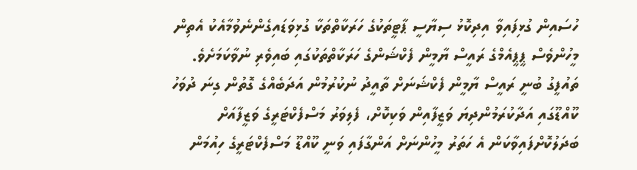ހުސައިން ގުޅިފައިވާ އިދިކޮޅު ސިޔާސީ ޕާޓީތަކުގެ ހަރަކާތްތަކާ ގުޅިވަޑައިގެންނެވުމާއެކު އެތިން މީހުންވެސް ޕީޕީއެމްގެ ރައީސް ޔާމީން ފެކްޝަންގެ ހަރަކާތްތަކުގައި ބައިވެރި ނުވާކަމަށެވެ.
ތައުފީގު ބުނީ ރައީސް ޔާމީން ފެކްޝަނަށް ތާއީދު ނުކުރުމުން އަދަބެއްގެ ގޮތުން ގިނަ ދުވަހު ކޫއްޑޫގައި އަދާކުރަމުންދިޔަ ވަޒީފާއިން ވަކިކޮށް، ފެލިވަރު މަސްފެކްޓަރީގެ ވަޒީފާއަށް ބަދަލުކޮށްފައިވާކަން އެ ހަތަރު މީހުންނަށް އަންގާފައި ވަނީ ކޫއްޑޫ މަސްފެކްޓަރީގެ ހިއުމަން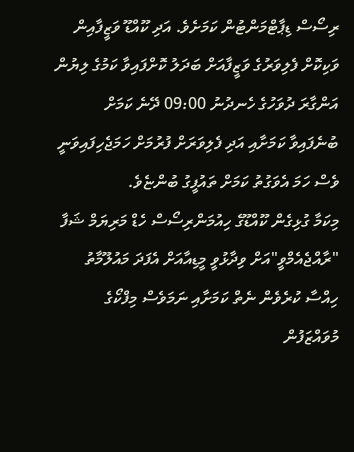ރިސޯސް ޑިޕާޓްމަންޓުން ކަމަށެވެ. އަދި ކޫއްޑޫ ވަޒީފާއިން ވަކިކޮށް ފެލިވަރުގެ ވަޒީފާއަށް ބަދަލު ކޮށްފައިވާ ކަމުގެ ލިޔުން އަންގާރަ ދުވަހުގެ ހެނދުނު 09:00 ދޭނެ ކަމަށް ބުނެފައިވާ ކަމަށާއި އަދި ފެލިވަރަށް ފުރުމަށް ހަމަޖެހިފައިވަނީ ވެސް ހަމަ އެވަގުތު ކަމަށް ތައުފީގު ބުންޏެވެ.
މިކަމާ ގުޅިގެން ކޫއްޑޫގެ ހިއުމަންރިސޯސް ހެޑް މަރިޔަމް ޝަފާ "ރާއްޖެއެމްވީ"އަށް ވިދާޅުވީ މީޑިއާއަށް އެފަދަ މައުލޫމާތު ހިއްސާ ކުރެވެން ނެތް ކަމަށާއި ނަމަވެސް މިފްކޯގެ މުވައްޒަފުން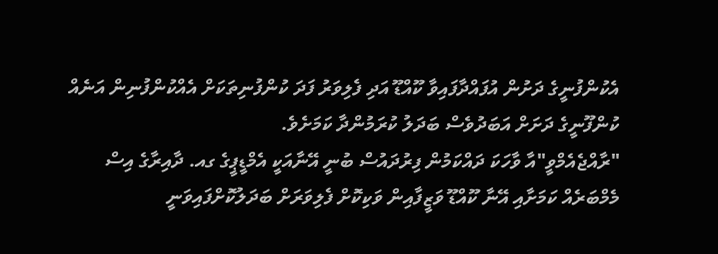އެކުންފުނީގެ ދަށުން އުފައްދާފައިވާ ކޫއްޑޫ އަދި ފެލިވަރު ފަދަ ކުންފުނިތަކަށް އެއްކުންފުނިން އަނެއް ކުންފޫނީގެ ދަށަށް އަބަދުވެސް ބަދަލު ކުރަމުންދާ ކަމަށެވެ.
"ރާއްޖެއެމްވީ"އާ ވާހަކަ ދައްކަމުން ފިރުދައުސް ބުނީ އޭނާއަކީ އެމްޑީޕީގެ ގއ. ދާއިރާގެ އިސް މެމްބަރެއް ކަމަށާއި އޭނާ ކޫއްޑޫ ވަޒީފާއިން ވަކިކޮށް ފެލިވަރަށް ބަދަލުކޮށްފައިވަނީ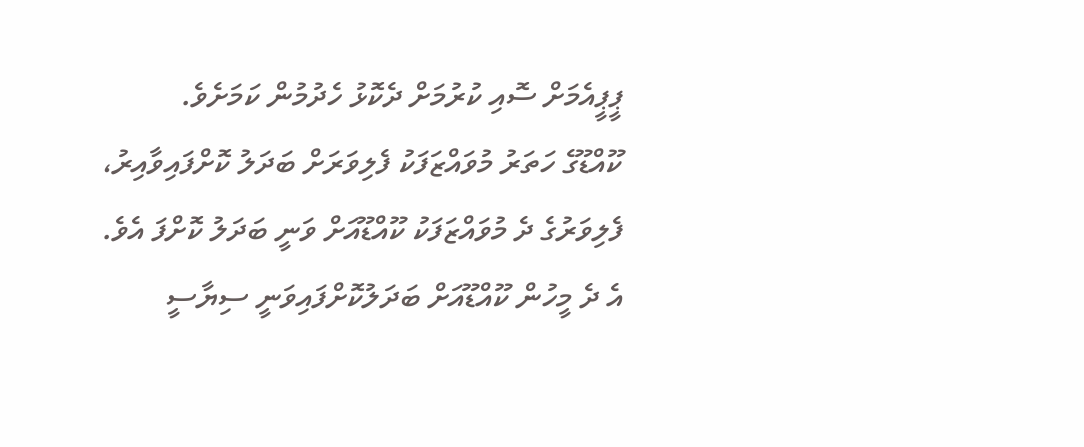ޕީޕީއެމަށް ސޮއި ކުރުމަށް ދެކޮޅު ހެދުމުން ކަމަށެވެ.
ކޫއްޑޫގެ ހަތަރު މުވައްޒަފަކު ފެލިވަރަށް ބަދަލު ކޮށްފައިވާއިރު، ފެލިވަރުގެ ދެ މުވައްޒަފަކު ކޫއްޑޫއަށް ވަނީ ބަދަލު ކޮށްފަ އެވެ. އެ ދެ މީހުން ކޫއްޑޫއަށް ބަދަލުކޮށްފައިވަނީ ސިޔާސީ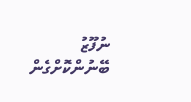ނުފޫޒު ބޭނުންކޮށްގެން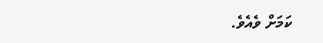ކަމަށް ވެއެވެ.